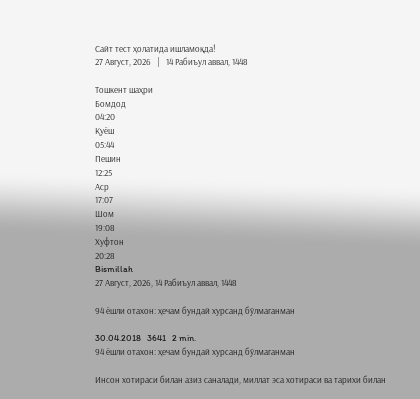Сайт тест ҳолатида ишламоқда!
27 Август, 2026   |   14 Рабиъул аввал, 1448

Тошкент шаҳри
Бомдод
04:20
Қуёш
05:44
Пешин
12:25
Аср
17:07
Шом
19:08
Хуфтон
20:28
Bismillah
27 Август, 2026, 14 Рабиъул аввал, 1448

94 ёшли отахон: ҳечам бундай хурсанд бўлмаганман

30.04.2018   3641   2 min.
94 ёшли отахон: ҳечам бундай хурсанд бўлмаганман

Инсон хотираси билан азиз саналади, миллат эса хотираси ва тарихи билан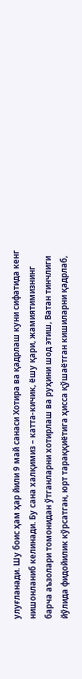улуғланади. Шу боис ҳам ҳар йили 9 май санаси Хотира ва қадрлаш куни сифатида кенг нишонланиб келинади. Бу сана халқимиз – катта-кичик, ёшу қари, жамиятимизнинг барча аъзолари томонидан ўтганларни хотирлаш ва руҳини шод этиш, Ватан тинчлиги йўлида фидойилик кўрсатган, юрт тараққиётига ҳисса қўшаётган кишиларни қадрлаб,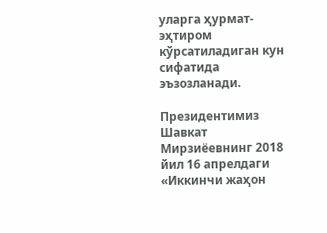уларга ҳурмат-эҳтиром кўрсатиладиган кун сифатида эъзозланади.

Президентимиз Шавкат Мирзиёевнинг 2018 йил 16 апрелдаги «Иккинчи жаҳон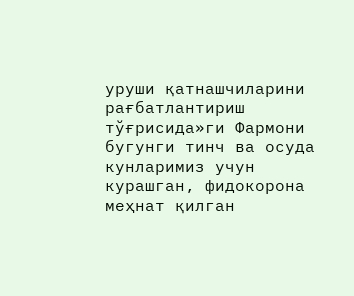уруши қатнашчиларини рағбатлантириш тўғрисида»ги Фармони бугунги тинч ва осуда кунларимиз учун курашган, фидокорона меҳнат қилган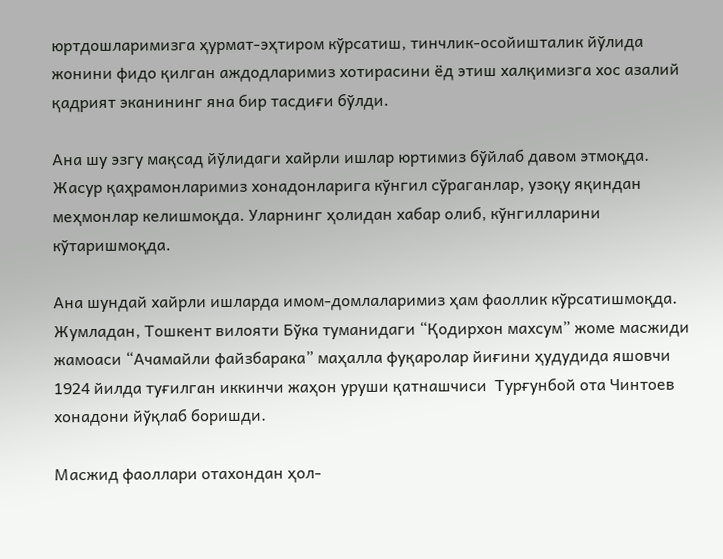юртдошларимизга ҳурмат-эҳтиром кўрсатиш, тинчлик-осойишталик йўлида жонини фидо қилган аждодларимиз хотирасини ёд этиш халқимизга хос азалий қадрият эканининг яна бир тасдиғи бўлди.

Ана шу эзгу мақсад йўлидаги хайрли ишлар юртимиз бўйлаб давом этмоқда. Жасур қаҳрамонларимиз хонадонларига кўнгил сўраганлар, узоқу яқиндан меҳмонлар келишмоқда. Уларнинг ҳолидан хабар олиб, кўнгилларини кўтаришмоқда.

Ана шундай хайрли ишларда имом-домлаларимиз ҳам фаоллик кўрсатишмоқда. Жумладан, Тошкент вилояти Бўка туманидаги “Қодирхон махсум” жоме масжиди жамоаси “Ачамайли файзбарака” маҳалла фуқаролар йиғини ҳудудида яшовчи 1924 йилда туғилган иккинчи жаҳон уруши қатнашчиси  Турғунбой ота Чинтоев хонадони йўқлаб боришди.

Масжид фаоллари отахондан ҳол-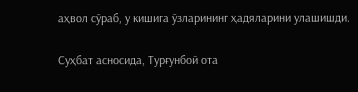аҳвол сўраб, у кишига ўзларининг ҳадяларини улашишди.

Суҳбат асносида, Турғунбой ота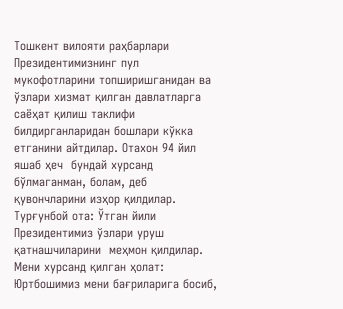Тошкент вилояти раҳбарлари Президентимизнинг пул мукофотларини топширишганидан ва ўзлари хизмат қилган давлатларга саёҳат қилиш таклифи билдирганларидан бошлари кўкка етганини айтдилар. Отахон 94 йил яшаб ҳеч  бундай хурсанд бўлмаганман, болам, деб қувончларини изҳор қилдилар. Турғунбой ота: Ўтган йили Президентимиз ўзлари уруш қатнашчиларини  меҳмон қилдилар. Мени хурсанд қилган ҳолат: Юртбошимиз мени бағриларига босиб,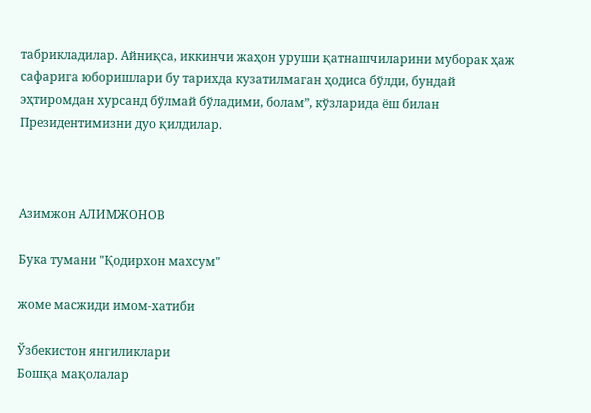табрикладилар. Айниқса, иккинчи жаҳон уруши қатнашчиларини муборак ҳаж сафарига юборишлари бу тарихда кузатилмаган ҳодиса бўлди, бундай эҳтиромдан хурсанд бўлмай бўладими, болам”, кўзларида ёш билан Президентимизни дуо қилдилар.



Азимжон АЛИМЖОНОВ

Бука тумани "Қодирхон махсум"

жоме масжиди имом-хатиби

Ўзбекистон янгиликлари
Бошқа мақолалар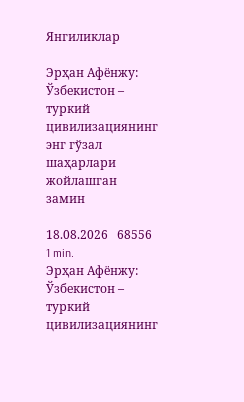Янгиликлар

Эрҳан Афёнжу: Ўзбекистон – туркий цивилизациянинг энг гўзал шаҳарлари жойлашган замин

18.08.2026   68556   1 min.
Эрҳан Афёнжу: Ўзбекистон – туркий цивилизациянинг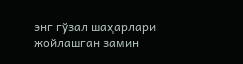энг гўзал шаҳарлари жойлашган замин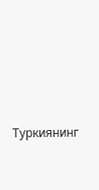Туркиянинг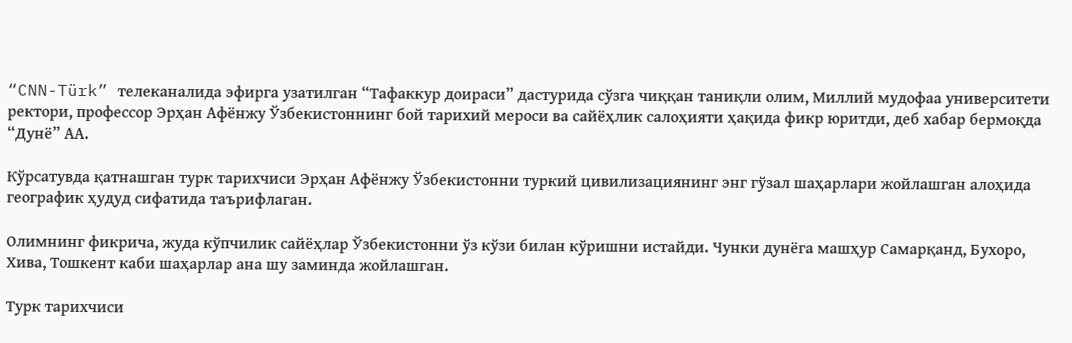“CNN-Türk” телеканалида эфирга узатилган “Тафаккур доираси” дастурида сўзга чиққан таниқли олим, Миллий мудофаа университети ректори, профессор Эрҳан Афёнжу Ўзбекистоннинг бой тарихий мероси ва сайёҳлик салоҳияти ҳақида фикр юритди, деб хабар бермоқда “Дунё” АА.

Кўрсатувда қатнашган турк тарихчиси Эрҳан Афёнжу Ўзбекистонни туркий цивилизациянинг энг гўзал шаҳарлари жойлашган алоҳида географик ҳудуд сифатида таърифлаган.

Олимнинг фикрича, жуда кўпчилик сайёҳлар Ўзбекистонни ўз кўзи билан кўришни истайди. Чунки дунёга машҳур Самарқанд, Бухоро, Хива, Тошкент каби шаҳарлар ана шу заминда жойлашган.

Турк тарихчиси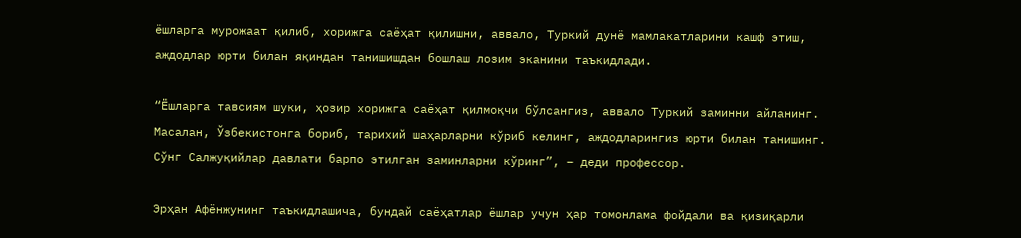ёшларга мурожаат қилиб, хорижга саёҳат қилишни, аввало, Туркий дунё мамлакатларини кашф этиш, аждодлар юрти билан яқиндан танишишдан бошлаш лозим эканини таъкидлади.

“Ёшларга тавсиям шуки, ҳозир хорижга саёҳат қилмоқчи бўлсангиз, аввало Туркий заминни айланинг. Масалан, Ўзбекистонга бориб, тарихий шаҳарларни кўриб келинг, аждодларингиз юрти билан танишинг. Сўнг Салжуқийлар давлати барпо этилган заминларни кўринг”, – деди профессор.

Эрҳан Афёнжунинг таъкидлашича, бундай саёҳатлар ёшлар учун ҳар томонлама фойдали ва қизиқарли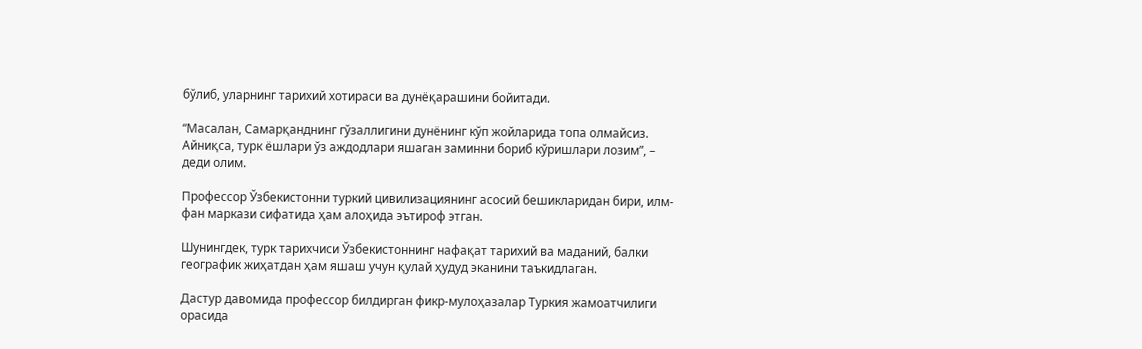бўлиб, уларнинг тарихий хотираси ва дунёқарашини бойитади.

“Масалан, Самарқанднинг гўзаллигини дунёнинг кўп жойларида топа олмайсиз. Айниқса, турк ёшлари ўз аждодлари яшаган заминни бориб кўришлари лозим”, – деди олим.

Профессор Ўзбекистонни туркий цивилизациянинг асосий бешикларидан бири, илм-фан маркази сифатида ҳам алоҳида эътироф этган.

Шунингдек, турк тарихчиси Ўзбекистоннинг нафақат тарихий ва маданий, балки географик жиҳатдан ҳам яшаш учун қулай ҳудуд эканини таъкидлаган.

Дастур давомида профессор билдирган фикр-мулоҳазалар Туркия жамоатчилиги орасида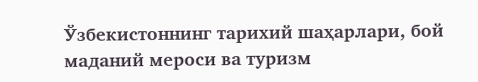Ўзбекистоннинг тарихий шаҳарлари, бой маданий мероси ва туризм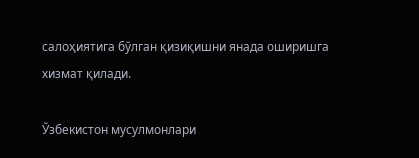салоҳиятига бўлган қизиқишни янада оширишга хизмат қилади.

Ўзбекистон мусулмонлари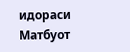идораси Матбуот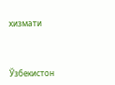хизмати



Ўзбекистон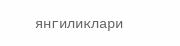янгиликлари